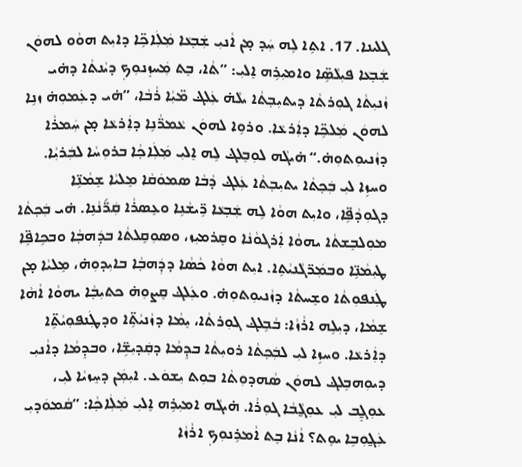ܓܠܝܢܐ. 17. ܐܬܹ‌ܐ ܠܹܗ ܚܲܕ ܡ̣ܢ ܐܵܢܝܼ ܫܲܒ݂ܥܵܐ ܡܲܠܲܐܟܹ̈ܐ ܕܐܝܼܬ ܗܘܵܘ ܠܗܘܿܢ ܫܲܒ݂ܥܵܐ ܦܝܼܠܵܣܹ̈ܐ ܘܐܡܝܼܪܹܗ ܐܸܠܝܼ: ”ܬܵ‌ܐ، ܒܸܬ ܡܲܚܙܸܢܘܼܟ݂ ܕܝܵܢܬܵ‌ܐ ܕܗ̇ܝ ܙܵܢܝܼܬܵ‌ܐ ܓܘܼܪܬܵ‌ܐ ܕܝܬܝܼܒ݂ܬܵ‌ܐ ܝܠܵܗ̇ ܥܲܠܔ ܡ̈ܝܼܵܐ ܪܵܒܵܐ، ”ܗ̇ܝ ܕܥܲܡܘܼܗ̇ ܙܢܹܐ ܠܗܘܿܢ ܡܲܠܟܹ̈ܐ ܕܐܲܪܥܵܐ. ܘܪܘܹܐ ܠܗܘܿܢ ܥܵܡܪ̈ܵܢܹܐ ܕܐܲܪܥܵܐ ܡ̣ܢ ܚܲܡܪܵܐ ܕܙܵܢܝܘܼܬܘܼܗ̇.“ ܗ̇ܝܓܵܗ ܠܘܼܒܸܠܔ ܠܹܗ ܐܸܠܝܼ ܡܲܠܲܐܟ݂ܵܐ ܒܪܘܼܚܵܐ ܠܒܲܪܝܼܵܐ. ܘܚܙܹܐ ܠܝܼ ܒܲܟ݂ܬܵ‌ܐ ܝܬܝܼܒ݂ܬܵ‌ܐ ܥܲܠܔ ܕܵܒܵܐ ܣܡܘܿܩܵܐ ܡܸܠܝܵܐ ܫܸܡܵܢܹ̈ܐ ܕܓܘܼܕܵܦܹ̈ܐ، ܘܐܝܼܬ ܗܘܵܐ ܠܹܗ ܫܲܒ݂ܥܵܐ ܪܹ̈ܝܫܵܢܹܐ ܘܥܸܣܪܵܐ ܩܲܪ̈݇ܢܵܢܹܐ. ܗ̇ܝ ܒܲܟ݂ܬܵ‌ܐ ܡܘܼܠܒܸܫܬܵ‌ܐ ܝܗܘܵܐ ܐܲܪܓܘܵܢܵܐ ܘܩܸܪܡܝܼܙ، ܘܣܘܼܩܸܠܬܵ‌ܐ ܒܕܲܗܒ݂ܵܐ ܘܒܟܹܐܦܹ̈ܐ ܛܝܼܡܵܢܹ̈ܐ ܘܒܡܲܪ̈ܓܵܢܝܵܬܹ‌ܐ. ܐܝܼܬ ܗܘܵܐ ܟܵܣܵܐ ܕܕܲܗܒ݂ܵܐ ܒܐܝܼܕܘܼܗ̇، ܡܸܠܝܵܐ ܡ̣ܢ ܛܲܢܦܘܼܬܵ‌ܐ ܘܫܸܚܬܵ‌ܐ ܕܙܵܢܝܘܼܬܘܼܗ̇. ܘܥܲܠܔ ܩܸܨܘܼܗ̇ ܟܬܝܼܒ݂ܵܐ ܝܗܘܵܐ ܐܵܗܵܐ ܫܸܡܵܐ، ܕܝܼܠܹܗ ܐܪܵܙܵܐ: ܒܵܒܹܠܔ ܓܘܼܪܬܵ‌ܐ، ܝܸܡܵܐ ܕܙܵܢܝܵܬܹ̈‌ܐ ܘܕܛܲܢܦܘܼܝܵܬܹ̈‌ܐ ܕܐܲܪܥܵܐ. ܘܚܙܹܐ ܠܝܼ ܠܒܲܟ݂ܬܵ‌ܐ ܪܘܝܼܬܵ‌ܐ ܒܕܸܡܵܐ ܕܩܲܕܝܼܫܹ̈ܐ، ܘܒܕܸܡܵܐ ܕܐܵܢܝܼ ܕܝܘܼܗܒܹܠܔ ܠܗܘܿܢ ܣܵܗܕܘܼܬܵ‌ܐ ܒܘܼܬ ܝܼܫܘܿܥ. ܐܝܼܡܲܢ ܕܚܸܙܝܵܐ ܠܝܼ، ܥܘܼܓ̰ܸܒ ܠܝܼ ܥܘܼܓ̰ܵܒܵܐ ܓܘܼܪܵܐ. ܗ̇ܝܓܵܗ ܐܡܝܼܪܹܗ ܐܸܠܝܼ ܡܲܠܲܐܟ݂ܵܐ: ”ܩܵܡܘܿܕܝܼ ܥܲܓ̰ܘܼܒܹܐ ܝܘܸܬ؟ ܐܵܢܵܐ ܒܸܬ ܐܵܡܪܹܢܘܼܟ݂ ܐܪܵܙܵܐ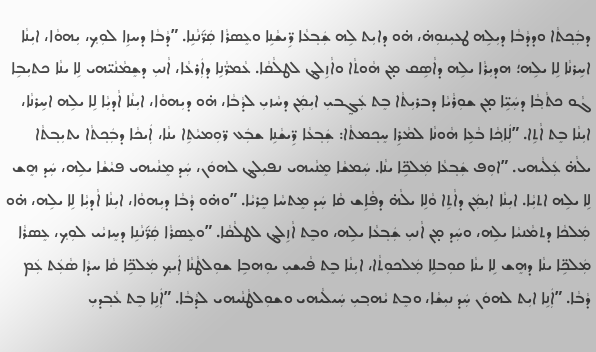ܕܒܲܟ݂ܬܵ‌ܐ ܘܕܕܵܒܵܐ ܕܝܼܠܹܗ ܛܥܝܼܢܘܼܗ̇، ܗ̇ܘ ܕܐܝܼܬ ܠܹܗ ܫܲܒ݂ܥܵܐ ܪܹ̈ܝܫܵܢܹܐ ܘܥܸܣܪܵܐ ܩܲܪ̈݇ܢܵܢܹܐ. ”ܕܵܒܵܐ ܕܚܙܹܐ ܠܘܼܟ݂، ܝܼܗܘܵܐ، ܐܝܼܢܵܐ ܐܚܹܪܢܵܐ ܠܹܐ ܝܠܹܗ؛ ܗܕܝܼܪܵܐ ܝܠܹܗ ܕܐܵܣܹܩ ܡ̣ܢ ܗܵܘܬܵ‌ܐ ܘܐܵܙܹܠܔ ܠܛܠܵܩܵܐ. ܥܵܡܪ̈ܵܢܹܐ ܕܐܲܪܥܵܐ، ܐܵܢܝܼ ܕܫܸܡܵܢܵܝ̈ܗ‌ܝ ܠܹܐ ܝܢܵܐ ܟܬܝܼܒܹܐ ܓܵܘ ܟܬܵܒ݂ܵܐ ܕܚܲܝܹ̈ܐ ܡ̣ܢ ܫܘܼܪܵܝܵܐ ܕܒܪܝܼܬܵ‌ܐ ܒܸܬ ܥܲܓ̰ܒܝܼ ܐܝܼܡܲܢ ܕܚܵܙܝܼ ܠܕܵܒܵܐ، ܗ̇ܘ ܕܝܼܗܘܵܐ، ܐܝܼܢܵܐ ܐܵܕܝܼܵܐ ܠܹܐ ܝܠܹܗ ܐܚܹܪܢܵܐ، ܐܝܼܢܵܐ ܒܸܬ ܐܵܬܹ‌ܐ. ”ܠܲܐܟ݂ܵܐ ܒܵܥܹܐ ܗܵܘܢܵܐ ܠܡܵܪܹܐ ܚܸܟ݂ܡܬܵ‌ܐ: ܫܲܒ݂ܥܵܐ ܪܹ̈ܝܫܵܢܹܐ ܫܒܲܥ ܪ̈ܘܼܡܝܵܬܹ‌ܐ ܝܢܵܐ، ܐܲܝܟܵܐ ܕܒܲܟ݂ܬܵ‌ܐ ܝܬܝܼܒ݂ܬܵ‌ܐ ܝܠܵܗ̇ ܥܲܠܵܝܗ‌ܝ. ”ܐܘܼܦ ܫܲܒ݂ܥܵܐ ܡܲܠܟܹ̈ܐ ܝܢܵܐ. ܚܲܡܫܵܐ ܡܸܢܵܝܗ‌ܝ ܢܦܝܼܠܔ ܠܗܘܿܢ، ܚܲܕ ܡܸܢܵܝܗ‌ܝ ܦܝܵܫܵܐ ܝܠܹܗ، ܚܲܕ ܗܸܫ ܠܹܐ ܝܠܹܗ ܐܬܝܼܵܐ. ܐܝܼܢܵܐ ܐܝܼܡܲܢ ܕܐܵܬܹ‌ܐ ܘܵܠܹܐ ܝܠܵܗ̇ ܕܦܵܐܹܫ ܩܵܐ ܚܲܕ ܡܸܬܚܵܐ ܟܸܪܝܵܐ. ”ܘܗ̇ܘ ܕܵܒܵܐ ܕܝܼܗܘܵܐ، ܐܝܼܢܵܐ ܐܵܕܝܼܵܐ ܠܹܐ ܝܠܹܗ، ܗ̇ܘ ܡܲܠܟܵܐ ܕܬܡܵܢܝܵܐ ܝܠܹܗ، ܘܚܲܕ ܡ̣ܢ ܐܵܢܝܼ ܫܲܒ݂ܥܵܐ ܝܠܹܗ، ܘܒܸܬ ܐܵܙܹܠܔ ܠܛܠܵܩܵܐ. ”ܘܥܸܣܪܵܐ ܩܲܪ̈݇ܢܵܢܹܐ ܕܚܸܙܝܵܝ ܠܘܼܟ݂، ܥܸܣܪܵܐ ܡܲܠܟܹ̈ܐ ܝܢܵܐ ܕܗܸܫ ܠܹܐ ܝܢܵܐ ܩܘܼܒܠܹܐ ܡܲܠܟܘܼܬܵ‌ܐ، ܐܝܼܢܵܐ ܒܸܬ ܦܵܝܫܝܼ ܝܘܼܗܒܹܐ ܫܘܼܠܛܵܢܵܐ ܐܲܝܟ݂ ܡܲܠܟܹ̈ܐ ܩܵܐ ܚܕܵܐ ܣܵܥܲܬ ܥܲܡ ܕܵܒܵܐ. ”ܐܲܢܹܐ ܐܝܼܬ ܠܗܘܿܢ ܚܲܕ ܢܝܼܫܵܐ، ܘܒܸܬ ܝܵܗܒ݂ܝܼ ܚܲܝܠܵܝܗ‌ܝ ܘܫܘܼܠܛܵܢܵܝܗ‌ܝ ܠܕܵܒܵܐ. ”ܐܲܢܹܐ ܒܸܬ ܥܵܒ݂ܕܝܼ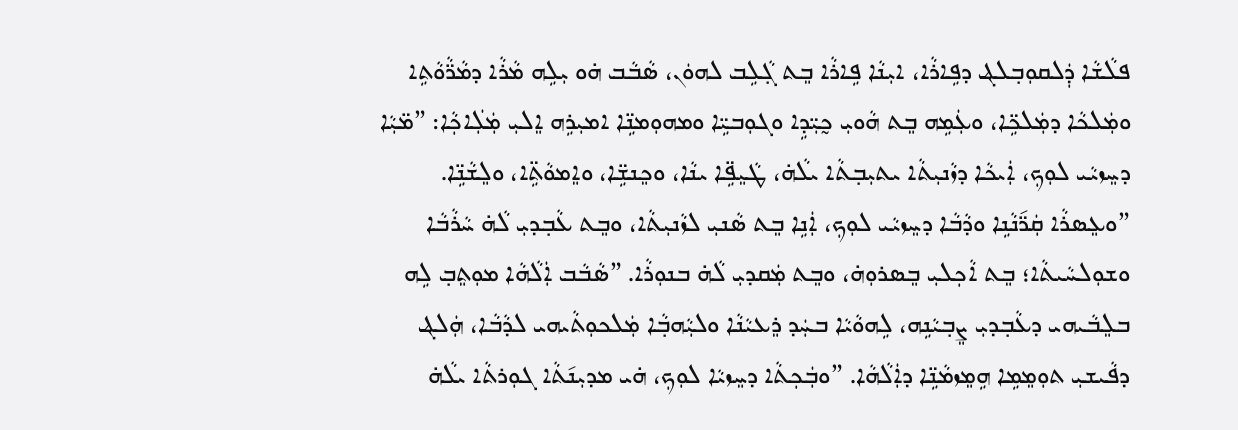ܦܠܵܫܵܐ ܕܲܠܩܘܼܒ݂ܠܔ ܕܦܹܐܪܵܐ، ܐܝܼܢܵܐ ܦܹܐܪܵܐ ܒܸܬ ܓ݂ܵܠܹܒ ܠܗܘܿܢ، ܣܵܒܵܒ ܗ̇ܘ ܝܼܠܹܗ ܡܵܪܵܐ ܕܡܵܪ̈ܵܘܵܬܹ‌ܐ ܘܡܲܠܟܵܐ ܕܡܲܠܟܹ̈ܐ، ܘܥܲܡܹܗ ܒܸܬ ܗܵܘܝܼ ܟ̰ܝܼ̈ܕܹܐ ܘܓܘܼܒܝܹ̈ܐ ܘܡܗܘܼܡܢܹ̈ܐ ܐܡܝܼܪܹܗ ܐܸܠܝܼ ܡܲܠܲܐܟ݂ܵܐ: ”ܡ̈ܝܼܵܐ ܕܚܸܙܝܵܝ ܠܘܼܟ݂، ܐܲܝܟܵܐ ܕܙܵܢܝܼܬܵ‌ܐ ܝܬܝܼܒ݂ܬܵ‌ܐ ܝܠܵܗ̇، ܛܵܝܸܦܹ̈ܐ ܝܢܵܐ، ܘܟܸܢܫܹ̈ܐ، ܘܐܸܡܘܵܬܹ̈‌ܐ، ܘܠܸܫܵܢܹ̈ܐ. ”ܘܥܸܣܪܵܐ ܩܲܪ̈݇ܢܵܢܹܐ ܘܕܵܒܵܐ ܕܚܸܙܝܵܝ ܠܘܼܟ݂، ܐܲܢܹܐ ܒܸܬ ܣܵܢܝܼ ܠܙܵܢܝܼܬܵ‌ܐ، ܘܒܸܬ ܥܵܒ݂ܕܝܼ ܠܵܗ̇ ܚܵܪܵܒܵܐ ܘܫܘܼܠܚܵܝܬܵ‌ܐ؛ ܒܸܬ ܐܵܟ݂ܠܝܼ ܒܸܣܪܘܼܗ̇، ܘܒܸܬ ܡܲܩܕܝܼ ܠܵܗ̇ ܒܢܘܼܪܵܐ. ”ܣܵܒܵܒ ܐܲܠܵܗܵܐ ܡܘܼܬܸܒ݂ ܠܹܗ ܒܠܸܒܵܝܗ‌ܝ ܕܥܵܒ݂ܕܝܼ ܨܸܒ݂ܝܵܢܹܗ، ܠܹܗܘܵܝܵܐ ܒܚܲܕ ܪܸܥܝܵܢܵܐ ܘܠܝܼܵܗܒ݂ܵܐ ܡܲܠܟܘܼܬܵܝܗ‌ܝ ܠܕܵܒܵܐ، ܗܲܠܔ ܕܦܵܝܫܝܼ ܬܘܼܡܸܡܹܐ ܗܹܡܸܙܡܵܢܹ̈ܐ ܕܐܲܠܵܗܵܐ. ”ܘܒܲܟ݂ܬܵ‌ܐ ܕܚܸܙܝܵܐ ܠܘܼܟ݂، ܗ̇ܝ ܡܕܝܼܢ݇ܬܵ‌ܐ ܓܘܼܪܬܵ‌ܐ ܝܠܵܗ̇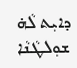ܕܐܝܼܬ ܠܵܗ̇ ܫܘܼܠܛܵܢܵܐ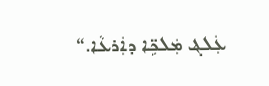ܥܲܠܔ ܡܲܠܟܹ̈ܐ ܕܐܲܪܥܵܐ.“